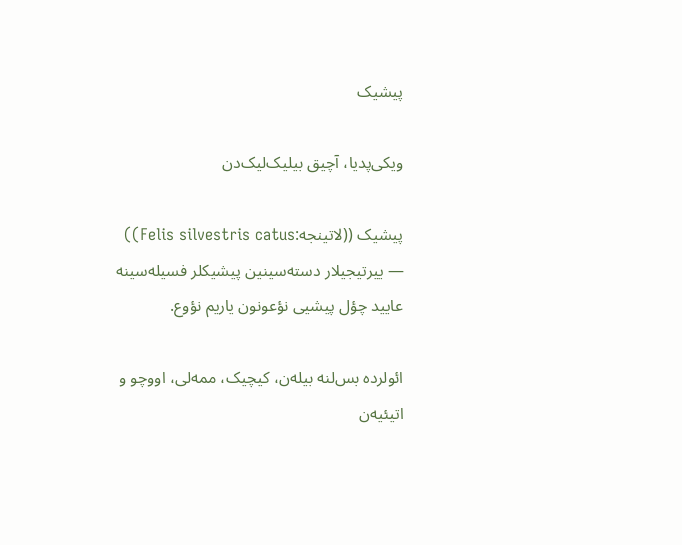پیشیک

ویکی‌پدیا، آچیق بیلیک‌لیک‌دن

پیشیک ((لاتینجه:Felis silvestris catus)) — ییرتیجیلار دسته‌سینین پیشیکلر فسیله‌سینه عایید چؤل پیشیی نؤعونون یاریم نؤوع.

ائولرده بس‌لنه بیله‌ن، کیچیک، ممه‌لی، اووچو و اتیئیه‌ن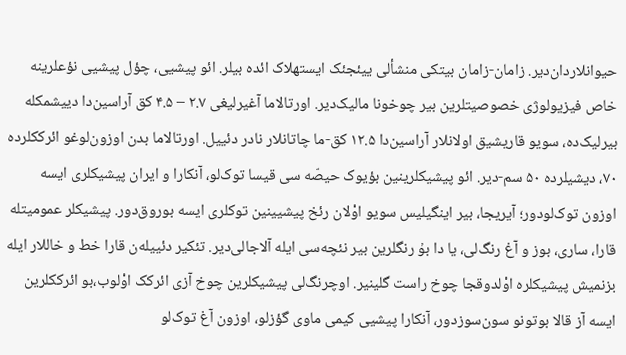حیوانلاردان‌دیر. زامان-زامان بیتکی منشأ‌لی ییئجئک ایستهلاک ائده بیلر. ائو پیشیی، چؤل پیشیی نؤعلرینه خاص فیزیولوژی خصوصیتلرین بیر چوخونا مالیک‌دیر. اورتالاما آغیرلیغی ۲.۷ – ۴.۵ کق آراسین‌دا دییشمکله بیرلیک‌ده، سویو قاریشیق اولانلار آراسین‌دا ۱۲.۵ کق-ما چاتانلار نادر دئییل. اورتالاما بدن اوزون‌لوغو ائرککلرده ۷۰، دیشیلرده ۵۰ سم-دیر. ائو پیشیکلرینین بؤیوک حیصّه ‌سی قیسا توک‌لو، آنکارا و ایران پیشیکلری ایسه اوزون توک‌لودور؛ آیریجا، بیر اینگیلیس سویو اوْلان رئخ پیشیینین توکلری ایسه بوروق‌دور. پیشیکلر عمومیتله قارا، ساری، بوز و آغ رنگ‌لی، یا دا بۇ رنگلرین بیر نئچه‌سی ایله آلاجالی‌دیر. تئکیر دئییله‌ن قارا خط و خاللار ایله بزنمیش پیشیکلره اوْلدوقجا چوخ راست گلینیر. اوچرنگ‌لی پیشیکلرین چوخ آزی ائرکک اوْلوب،بو ائرککلرین ایسه آز قالا بوتونو سون‌سوزدور، آنکارا پیشیی کیمی ماوی گؤزلو، اوزون آغ توک‌لو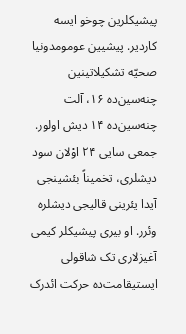پیشیکلرین چوخو ایسه کاردیر. پیشیین عومومدونیا صحیّه تشکیلاتینین چنه‌سین‌ده ۱۶، آلت چنه‌سین‌ده ۱۴ دیش اولور. جمعی سایی ۲۴ اوْلان سود دیشلری، تخمیناً بئشینجی آیدا یئرینی قالیجی دیشلره وئرر. او بیری پیشیکلر کیمی آغیزلاری تک شاقولی ایستیقامت‌ده حرکت ائد‌رک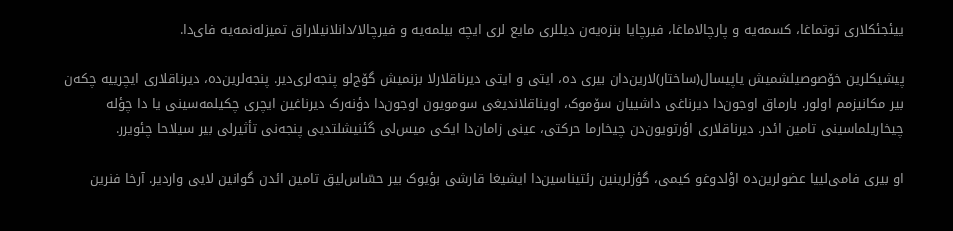ییئجئکلاری توتماغا، کسمه‌یه و پارچالاماغا، فیرچایا بنزه‌یه‌ن دیللری مایع لری ایچه بیلمه‌یه و فیرچالا/دانلانیلاراق تمیزله‌نمه‌یه فای‌دا.

پیشیکلرین خۆصوصیلشمیش یاپیسال(ساختار)لارین‌دان بیری ده، ایتی و ایتی دیرناقلارلا بزنمیش گۆج‌لو پنجه‌لری‌دیر. پنجه‌لرین‌ده، دیرناقلاری ایچرییه چکه‌ن بیر مکانیزمم اولور. بارماق اوجون‌دا دیرناغی داشییان سۆموک، اویناقلاندیغی سومویون اوجون‌دا دؤنه‌رک دیرناغین ایچری چکیلمه‌سینی یا دا چؤله چیخاریلماسینی تامین ائدر. دیرناقلاری اؤرتویون‌دن چیخارما حرکتی، عینی زامان‌دا ایکی میس‌لی گئنیشلتدیی پنجه‌نی تأثیرلی بیر سیلاحا چئویرر.

او بیری فامی‌لییا عضولرین‌ده اوْلدوغو کیمی، گؤزلرینین رئتیناسین‌دا ایشیغا قارشی بؤیوک بیر حسّاس‌لیق تامین ائد‌ن گوانین لایی واردیر. آرخا فنرین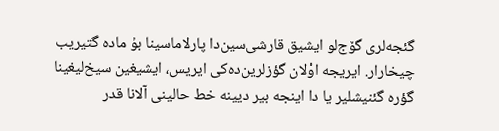گئجه‌لری گۆج‌لو ایشیق قارشی‌سین‌دا پارلاماسینا بۇ ماده گتیریب چیخارار. ایریجه اوْلان گؤزلرین‌ده‌کی ایریس، ایشیغین سیخ‌لیغینا گؤره گئنیشلیر یا دا اینجه بیر دیینه خط حالینی آلانا قدر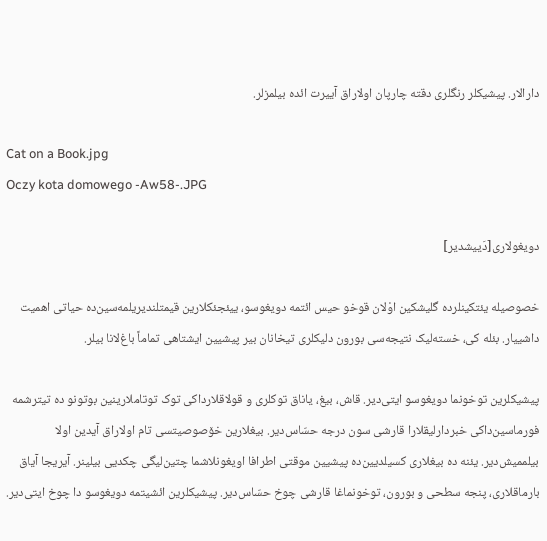دارالار. پیشیکلر رنگلری دقته چارپان اولاراق آییرت ائده بیلمزلر.

Cat on a Book.jpg
Oczy kota domowego -Aw58-.JPG

دویغولاری[دَییشدیر]

خصوصیله یئتکینلرده گلیشکین اوْلان قوخو حیس ائتمه دویغوسو، ییئجئکلارین قیمتلندیریلمه‌سین‌ده حیاتی اهمیت داشییار. بئله کی، خسته‌لیک نتیجه‌سی بورون دلیکلری تیخانان بیر پیشیین ایشتاهی تماماً باغ‌لانا بیلر.

پیشیکلرین توخونما دویغوسو ایتی‌دیر. قاش، بیغ، یاناق توکلری و قولاقلارداکی توک توتاملارینین بوتونو ده تیترشمه فورماسین‌داکی خبردارلیقلارا قارشی سون درجه حسّاس‌دیر. بیغلارین خۆصوصیتسی تام اولاراق آیدین اولا بیلممیش‌دیر. یئنه ده بیغلاری کسیلدیین‌ده پیشیین موقتی اطرافا اویغونلاشما چتین‌لیگی چکدیی بیلینر. آیریجا آیاق بارماقلاری، پنجه سطحی و بورون، توخونماغا قارشی چوخ حسّاس‌دیر. پیشیکلرین ائشیتمه دویغوسو دا چوخ ایتی‌دیر.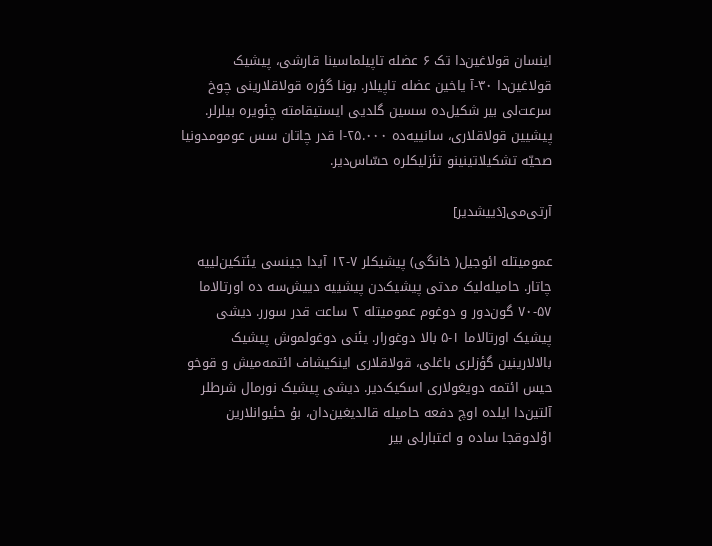اینسان قولاغین‌دا تک ۶ عضله تاپیلماسینا قارشی، پیشیک قولاغین‌دا ۳۰-آ یاخین عضله تاپیلار. بونا گؤره قولاقلارینی چوخ سرعت‌لی بیر شکیل‌ده سسین گلدیی ایستیقامته چئویره بیلرلر. پیشیین قولاقلاری، سانییه‌ده ۲۵.۰۰۰-ا قدر چاتان سس عومومدونیا صحیّه تشکیلاتینینو تئزلیکلره حسّاس‌دیر.

آرتی‌می[دَییشدیر]

عمومیتله ائوجیل( خانگی) پیشیکلر ۷-۱۲ آیدا جینسی یئتکین‌لییه چاتار. حامیله‌لیک مدتی پیشیک‌دن پیشییه دییش‌سه ده اورتالاما ۵۷-۷۰ گون‌دور و دوغوم عمومیتله ۲ ساعت قدر سورر. دیشی پیشیک اورتالاما ۱-۵ بالا دوغورار. یئنی دوغولموش پیشیک بالالارینین گؤزلری باغلی، قولاقلاری اینکیشاف ائتمه‌میش و قوخو حیس ائتمه دویغولاری اسکیک‌دیر. دیشی پیشیک نورمال شرطلر آلتین‌دا ایلده اوچ دفعه حامیله قالدیغین‌دان، بۇ حئیوانلارین اوْلدوقجا ساده و اعتبارلی بیر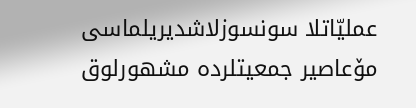عملیّاتلا سونسوزلاشدیریلماسی مۆعاصیر جمعیتلرده مشهورلوق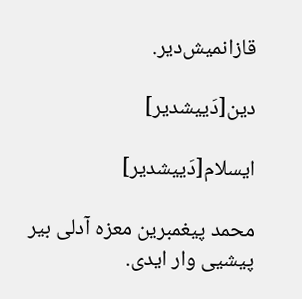قازانمیش‌دیر.

دین[دَییشدیر]

ایسلام[دَییشدیر]

محمد پیغمبرین معزه آدلی بیر پیشیی وار ایدی.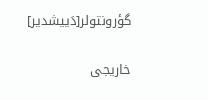گؤرونتولر[دَییشدیر]

خاریجی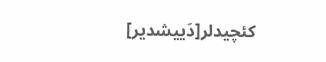کئچیدلر[دَییشدیر]